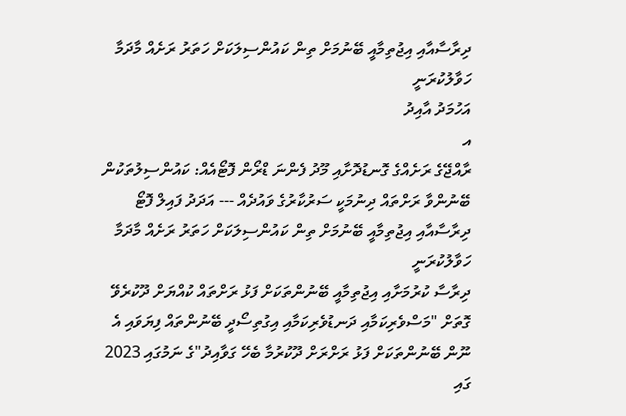ދިރާސާއާއި އިޖުތިމާއީ ބޭނުމަށް ތިން ކައުންސިލަކަށް ހަތަރު ރަށެއް މާދަމާ ހަވާލުކުރަނީ
އަހުމަދު އާއިދު
އ
ރާއްޖޭގެ ރަށެއްގެ ގޮނޑުދޮށާއި މޫދު ފެންނަ ޑްރޯން ފޮޓޯއެއް: ކައުންސިލުތަކުން ބޭނުންވާ ރަށްތައް ދިނުމަކީ ސަރުކާރުގެ ވައުދެއް --- އަދަދު ފައިލް ފޮޓޯ
ދިރާސާއާއި އިޖުތިމާއީ ބޭނުމަށް ތިން ކައުންސިލަކަށް ހަތަރު ރަށެއް މާދަމާ ހަވާލުކުރަނީ
ދިރާސާ ކުރުމަށާއި އިޖުތިމާއީ ބޭނުންތަކަށް ފަޅު ރަށްތައް ކުއްޔަށް ދޫކުރެވޭ ގޮތަށް "މަސްވެރިކަމާއި ދަނޑުވެރިކަމާއި އިގުތިސޯދީ ބޭނުންތައް ފިޔަވައި އެ ނޫން ބޭނުންތަކަށް ފަޅު ރަށްރަށް ދޫކުރުމާ ބެހޭ ގަވާއިދު"ގެ ނަމުގައި 2023 ގައި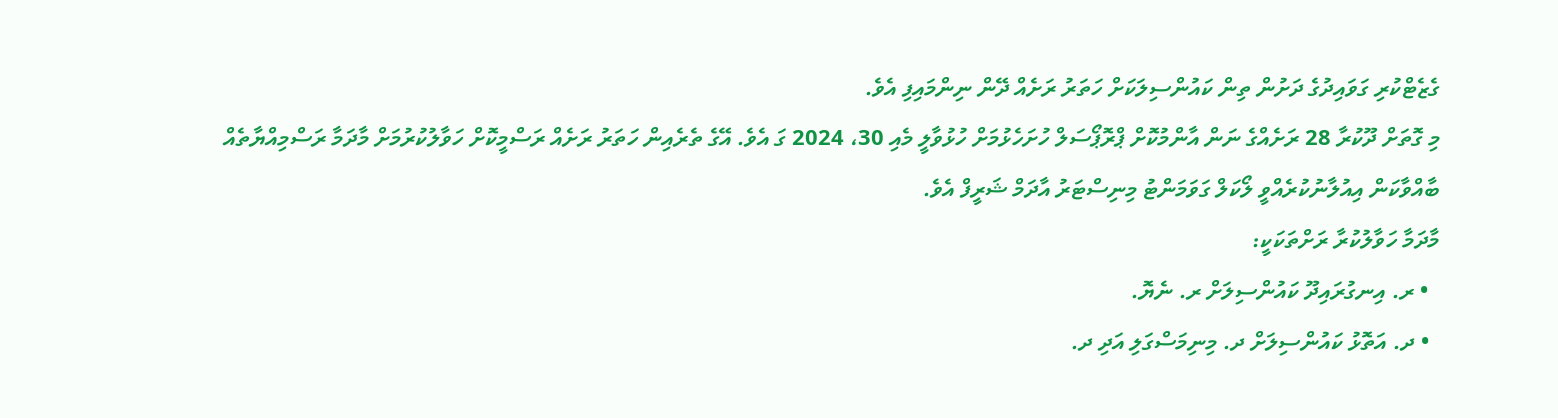ގެޒެޓްކުރި ގަވައިދުގެ ދަށުން ތިން ކައުންސިލަކަށް ހަތަރު ރަށެއް ދޭން ނިންމައިފި އެވެ.
މި ގޮތަށް ދޫކުރާ 28 ރަށެއްގެ ނަން އާންމުކޮށް ޕްރޮޕޯސަލް ހުށަހެޅުމަށް ހުޅުވާލީ މެއި 30، 2024 ގަ އެވެ. އޭގެ ތެރެއިން ހަތަރު ރަށެއް ރަސްމީކޮށް ހަވާލުކުރުމަށް މާދަމާ ރަސްމިއްޔާތެއް ބާއްވާކަން އިއުލާނުކުރެއްވީ ލޯކަލް ގަވަމަންޓު މިނިސްޓަރު އާދަމް ޝަރީފް އެވެ.
މާދަމާ ހަވާލުކުރާ ރަށްތަކަކީ:
  • ރ. އިނގުރައިދޫ ކައުންސިލަށް ރ. ނެޔޮ.
  • ދ. އަތޮޅު ކައުންސިލަށް ދ. މިނިމަސްގަލި އަދި ދ.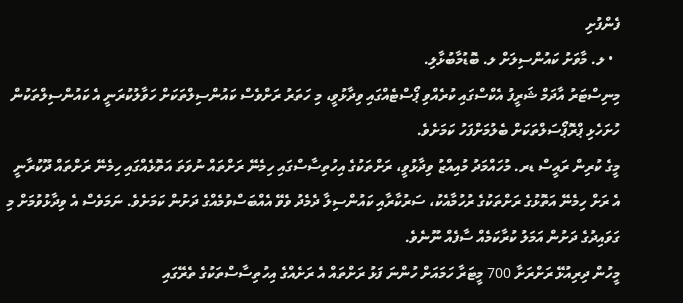ފެންފުށި
  • ލ. މާވަށު ކައުންސިލަށް ލ. ބޮޑުމާބުޅާލި.
މިނިސްޓަރު އާދަމް ޝަރީފު އެކްސްގައި ކުރެއްވި ޕޯސްޓެއްގައި ވިދާޅުވީ، މި ހަތަރު ރަށްވެސް ކައުންސިލްތަކަށް ހަވާލުކުރަނީ އެ ކައުންސިލްތަކުން ހުށަހެޅި ޕްރޮޕޯސަލްތަކަށް ބެލުމަށްފަހު ކަމަށެވެ.
މީގެ ކުރިން ރައީސް ޑރ. މުހައްމަދު މުއިއްޒު ވިދާޅުވީ، ރަށްތަކުގެ އިހުތިސާސްގައި ހިމެނޭ ރަށްތައް ނުވަތަ އަތޮޅެއްގައި ހިމެނޭ ރަށްތައް ދޫކުރާނީ އެ ރަށް ހިމެނޭ އަތޮޅުގެ ރަށްތަކުގެ ރުހުމާއެކު، ސަރުކާރާއި ކައުންސިލާ ދެމެދު ވެވޭ އެއްބަސްވުމެއްގެ ދަށުން ކަމަށެވެ. ނަމަވެސް އެ ވިދާޅުވުމަށް މި ގަވައިދުގެ ދަށުން އަމަލު ކުރާކަމެއް ސާފެއް ނޫނެވެ.
މީހުން ދިރިއުޅޭ ރަށްރަށާ 700 މީޓަރާ ހަމައަށް ހުންނަ ފަޅު ރަށްތައް އެ ރަށެއްގެ އިހުތިސާސްތަކުގެ ތެރޭގައި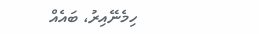ހިމެނޭއިރު، ބައެއް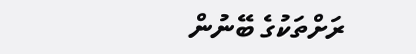ރަށްތަކުގެ ބޭނުން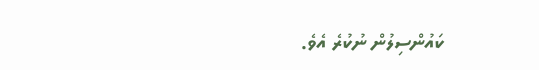ކައުންސިލުން ނުކުރެ އެވެ.